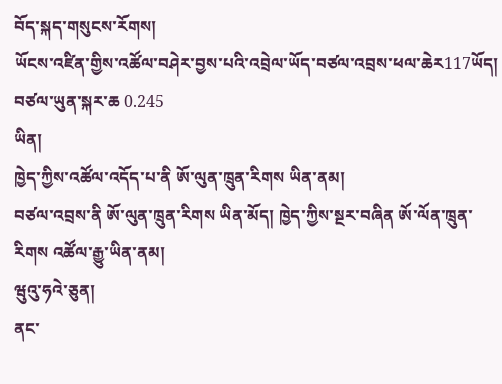བོད་སྐད་གསུངས་རོགས།
ཡོངས་འཛིན་གྱིས་འཚོལ་བཤེར་བྱས་པའི་འབྲེལ་ཡོད་བཙལ་འབྲས་ཕལ་ཆེར117ཡོད། བཙལ་ཡུན་སྐར་ཆ 0.245
ཡིན།
ཁྱེད་ཀྱིས་འཚོལ་འདོད་པ་ནི ཨོ་ལུན་ཁྲུན་རིགས ཡིན་ནམ།
བཙལ་འབྲས་ནི ཨོ་ལུན་ཁྲུན་རིགས ཡིན་མོད། ཁྱེད་ཀྱིས་སྔར་བཞིན ཨོ་ལོན་ཁྲུན་རིགས འཚོལ་རྒྱུ་ཡིན་ནམ།
ཝུའུ་ཧའེ་ཅུན།
ནང་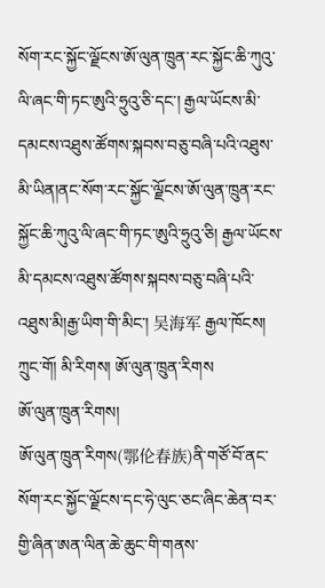སོག་རང་སྐྱོང་ལྗོངས་ཨོ་ལུན་ཁྲུན་རང་སྐྱོང་ཆི་ཀུའུ་ལི་ཞང་གི་ཏང་ཨུའི་ཧྲུའུ་ཅི་དང་། རྒྱལ་ཡོངས་མི་དམངས་འཐུས་ཚོགས་སྐབས་བཅུ་བཞི་པའི་འཐུས་མི་ཡིན།ནང་སོག་རང་སྐྱོང་ལྗོངས་ཨོ་ལུན་ཁྲུན་རང་སྐྱོང་ཆི་ཀུའུ་ལི་ཞང་གི་ཏང་ཨུའི་ཧྲུའུ་ཅི། རྒྱལ་ཡོངས་མི་དམངས་འཐུས་ཚོགས་སྐབས་བཅུ་བཞི་པའི་འཐུས་མི།རྒྱ་ཡིག་གི་མིང་། 吴海军 རྒྱལ་ཁོངས། ཀྲུང་གོ། མི་རིགས། ཨོ་ལུན་ཁྲུན་རིགས
ཨོ་ལུན་ཁྲུན་རིགས།
ཨོ་ལུན་ཁྲུན་རིགས(鄂伦春族)ནི་གཙོ་བོ་ནང་སོག་རང་སྐྱོང་ལྗོངས་དང་ཧེ་ལུང་ཅང་ཞིང་ཆེན་བར་གྱི་ཞིན་ཨན་ལིན་ཆེ་ཆུང་གི་གནས་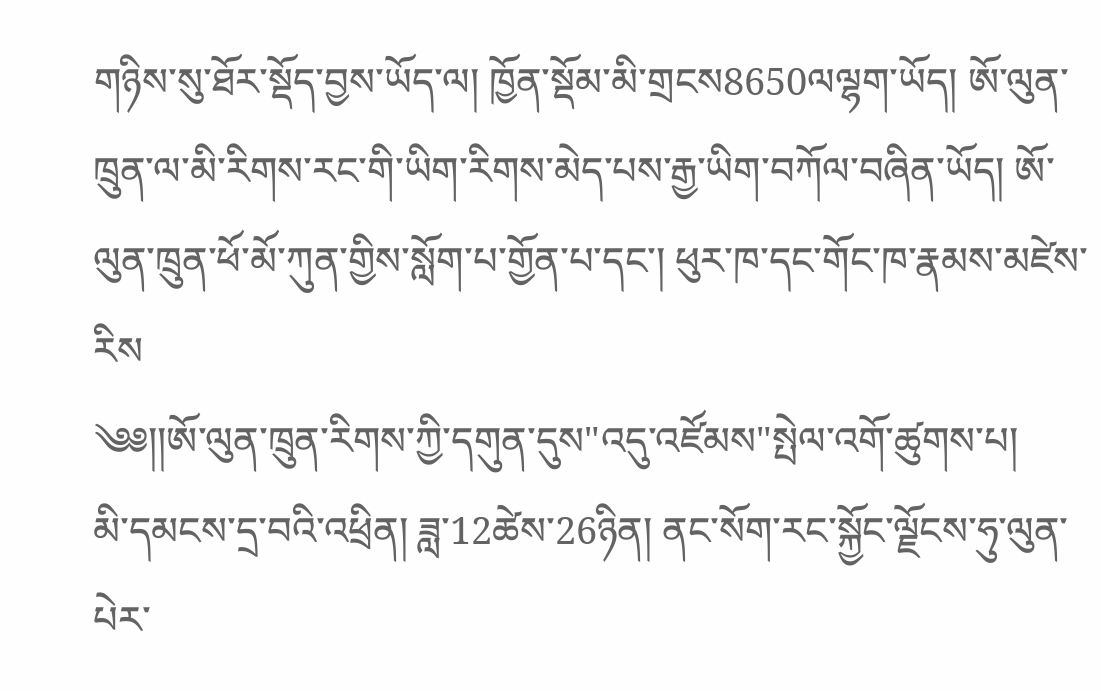གཉིས་སུ་ཐོར་སྡོད་བྱས་ཡོད་ལ། ཁྱོན་སྡོམ་མི་གྲངས8650ལལྷག་ཡོད། ཨོ་ལུན་ཁྲུན་ལ་མི་རིགས་རང་གི་ཡིག་རིགས་མེད་པས་རྒྱ་ཡིག་བཀོལ་བཞིན་ཡོད། ཨོ་ལུན་ཁྲུན་ཕོ་མོ་ཀུན་གྱིས་སློག་པ་གྱོན་པ་དང་། ཕུར་ཁ་དང་གོང་ཁ་རྣམས་མཛེས་རིས
༄༅།།ཨོ་ལུན་ཁྲུན་རིགས་ཀྱི་དགུན་དུས"འདུ་འཛོམས"སྤེལ་འགོ་ཚུགས་པ།
མི་དམངས་དྲ་བའི་འཕྲིན། ཟླ་12ཚེས་26ཉིན། ནང་སོག་རང་སྐྱོང་ལྗོངས་ཧུ་ལུན་པེར་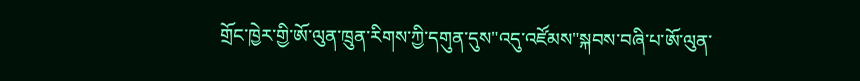གྲོང་ཁྱེར་གྱི་ཨོ་ལུན་ཁྲུན་རིགས་ཀྱི་དགུན་དུས"འདུ་འཛོམས"སྐབས་བཞི་པ་ཨོ་ལུན་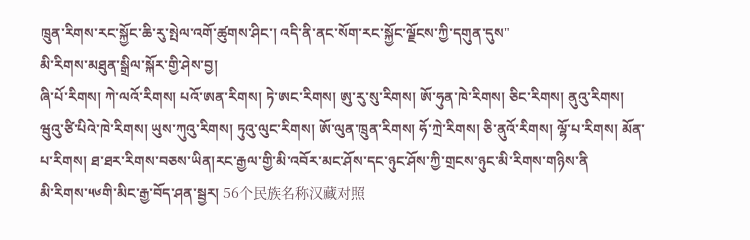ཁྲུན་རིགས་རང་སྐྱོང་ཆི་རུ་སྤེལ་འགོ་ཚུགས་ཤིང་། འདི་ནི་ནང་སོག་རང་སྐྱོང་ལྗོངས་ཀྱི་དགུན་དུས"
མི་རིགས་མཐུན་སྒྲིལ་སྐོར་གྱི་ཤེས་བྱ།
ཞི་པོ་རིགས། ཀེ་ལའོ་རིགས། པའོ་ཨན་རིགས། ཏེ་ཨང་རིགས། ཨུ་རུ་སུ་རིགས། ཨོ་ཧུན་ཁེ་རིགས། ཅིང་རིགས། ནུའུ་རིགས། ཝུའུ་ཙི་པིའེ་ཁེ་རིགས། ཡུས་ཀུའུ་རིགས། ཏུའུ་ལུང་རིགས། ཨོ་ལུན་ཁྲུན་རིགས། ཧོ་ཀྲེ་རིགས། ཅི་ནུའོ་རིགས། ལྷོ་པ་རིགས། མོན་པ་རིགས། ཐ་ཐར་རིགས་བཅས་ཡིན།རང་རྒྱལ་གྱི་མི་འབོར་མང་ཤོས་དང་ཉུང་ཤོས་ཀྱི་གྲངས་ཉུང་མི་རིགས་གཉིས་ནི
མི་རིགས་༥༦གི་མིང་རྒྱ་བོད་ཤན་སྦྱར། 56个民族名称汉藏对照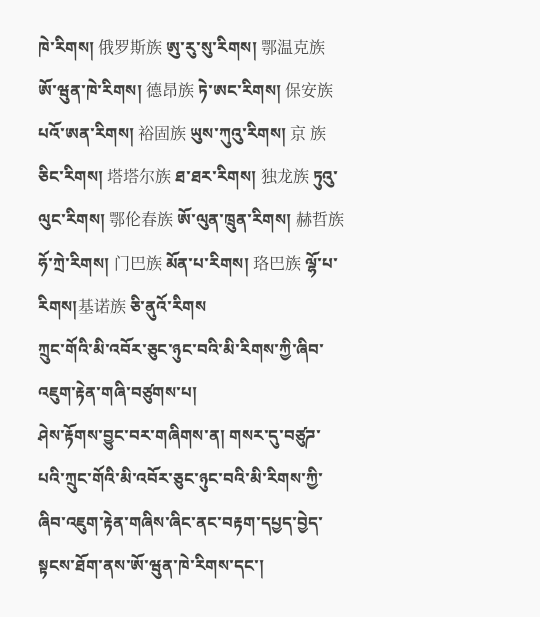ཁེ་རིགས། 俄罗斯族 ཨུ་རུ་སུ་རིགས། 鄂温克族 ཨོ་ཝུན་ཁེ་རིགས། 德昂族 ཏེ་ཨང་རིགས། 保安族 པའོ་ཨན་རིགས། 裕固族 ཡུས་ཀུའུ་རིགས། 京 族 ཅིང་རིགས། 塔塔尔族 ཐ་ཐར་རིགས། 独龙族 ཏུའུ་ལུང་རིགས། 鄂伦春族 ཨོ་ལུན་ཁྲུན་རིགས། 赫哲族 ཧོ་ཀྲེ་རིགས། 门巴族 མོན་པ་རིགས། 珞巴族 ལྷོ་པ་རིགས།基诺族 ཅི་ནུའོ་རིགས
ཀྲུང་གོའི་མི་འབོར་ཅུང་ཉུང་བའི་མི་རིགས་ཀྱི་ཞིབ་འཇུག་རྟེན་གཞི་བཙུགས་པ།
ཤེས་རྟོགས་བྱུང་བར་གཞིགས་ན། གསར་དུ་བཙུཌ་པའི་ཀྲུང་གོའི་མི་འབོར་ཅུང་ཉུང་བའི་མི་རིགས་ཀྱི་ཞིབ་འཇུག་རྟེན་གཞིས་ཞིང་ནང་བརྟག་དཔྱད་བྱེད་སྟངས་ཐོག་ནས་ཨོ་ཝུན་ཁེ་རིགས་དང་།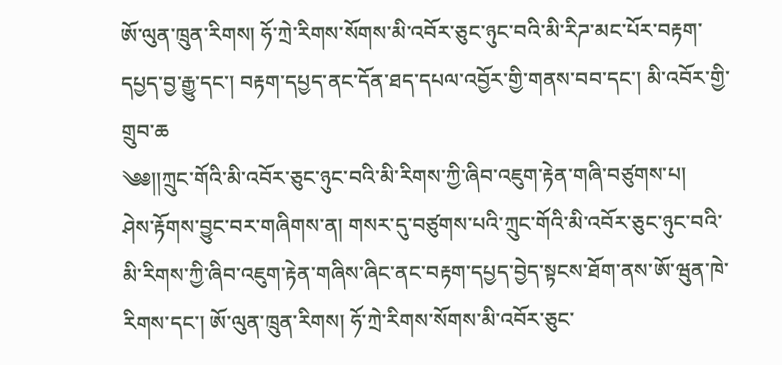ཨོ་ལུན་ཁྲུན་རིགས། ཧོ་ཀྲེ་རིགས་སོགས་མི་འབོར་ཅུང་ཉུང་བའི་མི་རིཌ་མང་པོར་བརྟག་དཔྱད་བྱ་རྒྱུ་དང་། བརྟག་དཔྱད་ནང་དོན་ཐད་དཔལ་འབྱོར་གྱི་གནས་བབ་དང་། མི་འབོར་གྱི་གྲུབ་ཆ
༄༅།།ཀྲུང་གོའི་མི་འབོར་ཅུང་ཉུང་བའི་མི་རིགས་ཀྱི་ཞིབ་འཇུག་རྟེན་གཞི་བཙུགས་པ།
ཤེས་རྟོགས་བྱུང་བར་གཞིགས་ན། གསར་དུ་བཙུགས་པའི་ཀྲུང་གོའི་མི་འབོར་ཅུང་ཉུང་བའི་མི་རིགས་ཀྱི་ཞིབ་འཇུག་རྟེན་གཞིས་ཞིང་ནང་བརྟག་དཔྱད་བྱེད་སྟངས་ཐོག་ནས་ཨོ་ཝུན་ཁེ་རིགས་དང་། ཨོ་ལུན་ཁྲུན་རིགས། ཧོ་ཀྲེ་རིགས་སོགས་མི་འབོར་ཅུང་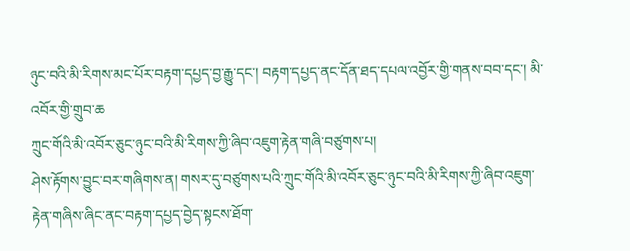ཉུང་བའི་མི་རིགས་མང་པོར་བརྟག་དཔྱད་བྱ་རྒྱུ་དང་། བརྟག་དཔྱད་ནང་དོན་ཐད་དཔལ་འབྱོར་གྱི་གནས་བབ་དང་། མི་འབོར་གྱི་གྲུབ་ཆ
ཀྲུང་གོའི་མི་འབོར་ཅུང་ཉུང་བའི་མི་རིགས་ཀྱི་ཞིབ་འཇུག་རྟེན་གཞི་བཙུགས་པ།
ཤེས་རྟོགས་བྱུང་བར་གཞིགས་ན། གསར་དུ་བཙུགས་པའི་ཀྲུང་གོའི་མི་འབོར་ཅུང་ཉུང་བའི་མི་རིགས་ཀྱི་ཞིབ་འཇུག་རྟེན་གཞིས་ཞིང་ནང་བརྟག་དཔྱད་བྱེད་སྟངས་ཐོག་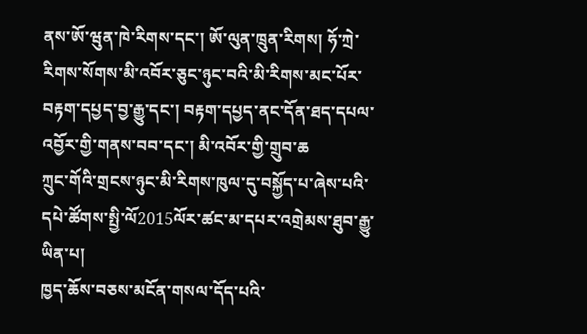ནས་ཨོ་ཝུན་ཁེ་རིགས་དང་། ཨོ་ལུན་ཁྲུན་རིགས། ཧོ་ཀྲེ་རིགས་སོགས་མི་འབོར་ཅུང་ཉུང་བའི་མི་རིགས་མང་པོར་བརྟག་དཔྱད་བྱ་རྒྱུ་དང་། བརྟག་དཔྱད་ནང་དོན་ཐད་དཔལ་འབྱོར་གྱི་གནས་བབ་དང་། མི་འབོར་གྱི་གྲུབ་ཆ
ཀྲུང་གོའི་གྲངས་ཉུང་མི་རིགས་ཁུལ་དུ་བསྐྱོད་པ་ཞེས་པའི་དཔེ་ཚོགས་སྤྱི་ལོ2015ལོར་ཚང་མ་དཔར་འགྲེམས་ཐུབ་རྒྱུ་ཡིན་པ།
ཁྱད་ཆོས་བཅས་མངོན་གསལ་དོད་པའི་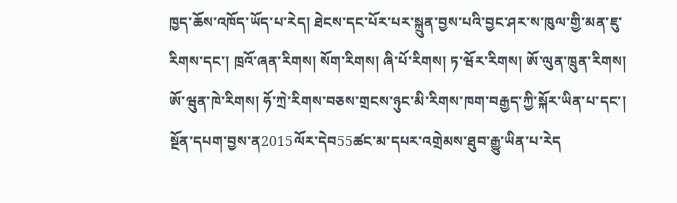ཁྱད་ཆོས་འཁོད་ཡོད་པ་རེད། ཐེངས་དང་པོར་པར་སྐྲུན་བྱས་པའི་བྱང་ཤར་ས་ཁུལ་གྱི་མན་ཇུ་རིགས་དང་། ཁྲའོ་ཞན་རིགས། སོག་རིགས། ཞི་པོ་རིགས། ཏ་ཝོར་རིགས། ཨོ་ལུན་ཁྲུན་རིགས། ཨོ་ཝུན་ཁེ་རིགས། ཧོ་ཀྲེ་རིགས་བཅས་གྲངས་ཉུང་མི་རིགས་ཁག་བརྒྱད་ཀྱི་སྐོར་ཡིན་པ་དང་། སྔོན་དཔག་བྱས་ན2015ལོར་དེབ55ཚང་མ་དཔར་འགྲེམས་ཐུབ་རྒྱུ་ཡིན་པ་རེད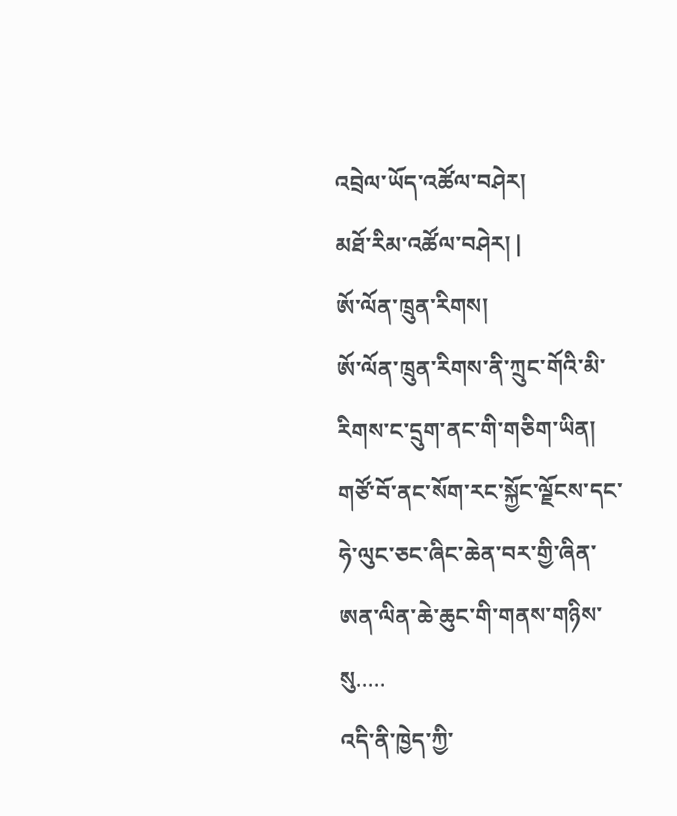འབྲེལ་ཡོད་འཚོལ་བཤེར།
མཐོ་རིམ་འཚོལ་བཤེར། |
ཨོ་ལོན་ཁྲུན་རིགས།
ཨོ་ལོན་ཁྲུན་རིགས་ནི་ཀྲུང་གོའི་མི་རིགས་ང་དྲུག་ནང་གི་གཅིག་ཡིན། གཙོ་བོ་ནང་སོག་རང་སྐྱོང་ལྗོངས་དང་ཧེ་ལུང་ཅང་ཞིང་ཆེན་བར་གྱི་ཞིན་ཨན་ལིན་ཆེ་ཆུང་གི་གནས་གཉིས་སུ.....
འདི་ནི་ཁྱེད་ཀྱི་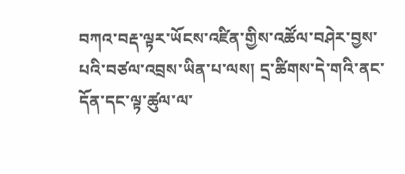བཀའ་བརྡ་ལྟར་ཡོངས་འཛིན་གྱིས་འཚོལ་བཤེར་བྱས་པའི་བཙལ་འབྲས་ཡིན་པ་ལས། དྲ་ཚིགས་དེ་གའི་ནང་དོན་དང་ལྟ་ཚུལ་ལ་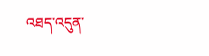འཐད་འདུན་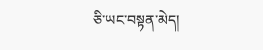ཅི་ཡང་བསྟན་མེད།